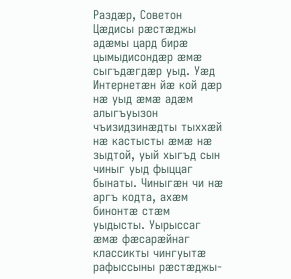Раздæр, Советон Цæдисы рæстæджы адæмы цард бирæ цымыдисондæр æмæ сыгъдæгдæр уыд. Уæд Интернетæн йæ кой дæр нæ уыд æмæ адæм алыгъуызон чъизидзинæдты тыххæй нæ кастысты æмæ нæ зыдтой, уый хыгъд сын чиныг уыд фыццаг бынаты. Чиныгæн чи нæ аргъ кодта, ахæм бинонтæ стæм уыдысты. Уырыссаг æмæ фæсарæйнаг классикты чингуытæ рафыссыны рæстæджы-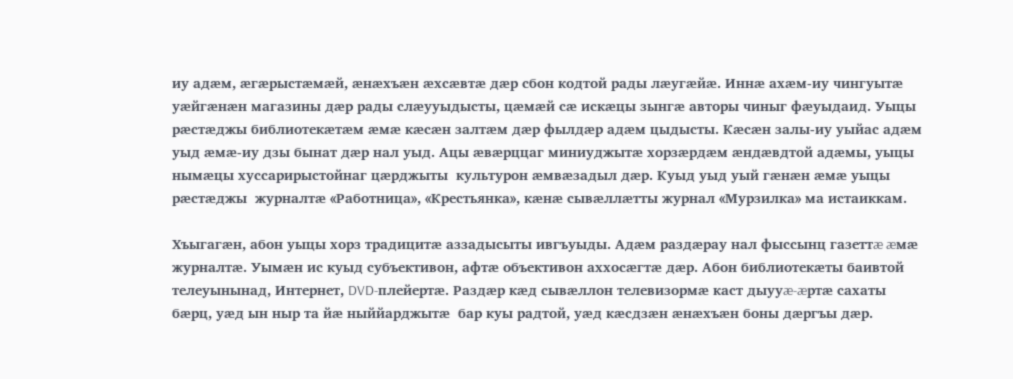иу адæм, æгæрыстæмæй, æнæхъæн æхсæвтæ дæр сбон кодтой рады лæугæйæ. Иннæ ахæм-иу чингуытæ уæйгæнæн магазины дæр рады слæууыдысты, цæмæй сæ искæцы зынгæ авторы чиныг фæуыдаид. Уыцы рæстæджы библиотекæтæм æмæ кæсæн залтæм дæр фылдæр адæм цыдысты. Кæсæн залы-иу уыйас адæм уыд æмæ-иу дзы бынат дæр нал уыд. Ацы æвæрццаг миниуджытæ хорзæрдæм æндæвдтой адæмы, уыцы нымæцы хуссарирыстойнаг цæрджыты  культурон æмвæзадыл дæр. Куыд уыд уый гæнæн æмæ уыцы рæстæджы  журналтæ «Работница», «Крестьянка», кæнæ сывæллæтты журнал «Мурзилка» ма истаиккам.

Хъыгагæн, абон уыцы хорз традицитæ аззадысыты ивгъуыды. Адæм раздæрау нал фыссынц газеттæ æмæ журналтæ. Уымæн ис куыд субъективон, афтæ объективон аххосæгтæ дæр. Абон библиотекæты баивтой телеуынынад, Интернет, DVD-плейертæ. Раздæр кæд сывæллон телевизормæ каст дыууæ-æртæ сахаты бæрц, уæд ын ныр та йæ ныййарджытæ  бар куы радтой, уæд кæсдзæн æнæхъæн боны дæргъы дæр.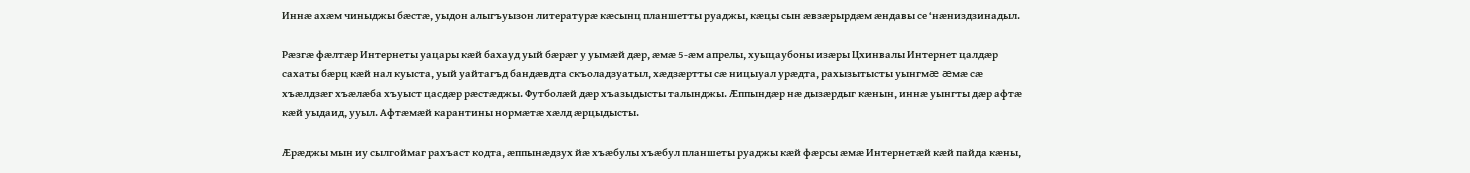Иннæ ахæм чиныджы бæстæ, уыдон алыгъуызон литературæ кæсынц планшетты руаджы, кæцы сын æвзæрырдæм æндавы се ‘нæниздзинадыл.

Рæзгæ фæлтæр Интернеты уацары кæй бахауд уый бæрæг у уымæй дæр, æмæ 5-æм апрелы, хуыцаубоны изæры Цхинвалы Интернет цалдæр сахаты бæрц кæй нал куыста, уый уайтагъд бандæвдта скъоладзуатыл, хæдзæртты сæ ницыуал урæдта, рахызытысты уынгмæ æмæ сæ хъæлдзæг хъæлæба хъуыст цасдæр рæстæджы. Футболæй дæр хъазыдысты талынджы. Æппындæр нæ дызæрдыг кæнын, иннæ уынгты дæр афтæ кæй уыдаид, ууыл. Афтæмæй карантины нормæтæ хæлд æрцыдысты.

Æрæджы мын иу сылгоймаг рахъаст кодта, æппынæдзух йæ хъæбулы хъæбул планшеты руаджы кæй фæрсы æмæ Интернетæй кæй пайда кæны,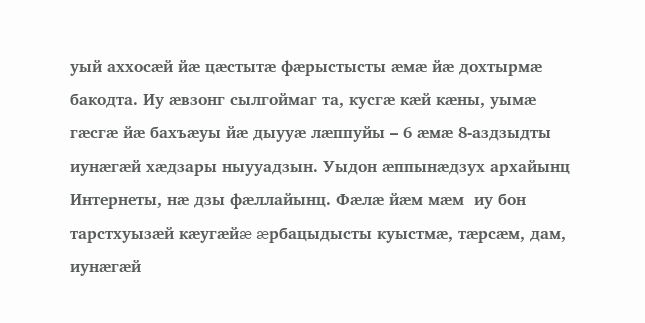уый аххосæй йæ цæстытæ фæрыстысты æмæ йæ дохтырмæ бакодта. Иу æвзонг сылгоймаг та, кусгæ кæй кæны, уымæ гæсгæ йæ бахъæуы йæ дыууæ лæппуйы – 6 æмæ 8-аздзыдты иунæгæй хæдзары ныууадзын. Уыдон æппынæдзух архайынц Интернеты, нæ дзы фæллайынц. Фæлæ йæм мæм  иу бон тарстхуызæй кæугæйæ æрбацыдысты куыстмæ, тæрсæм, дам, иунæгæй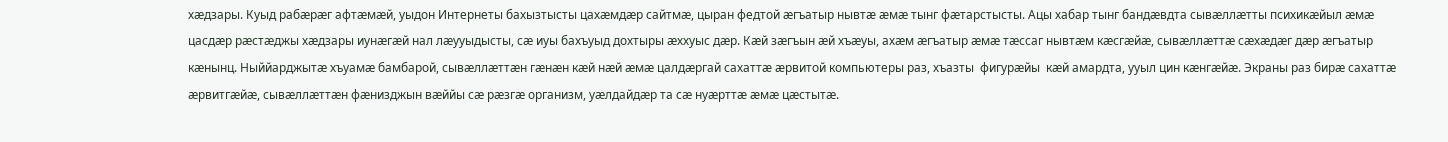хæдзары. Куыд рабæрæг афтæмæй, уыдон Интернеты бахызтысты цахæмдæр сайтмæ, цыран федтой æгъатыр нывтæ æмæ тынг фæтарстысты. Ацы хабар тынг бандæвдта сывæллæтты психикæйыл æмæ цасдæр рæстæджы хæдзары иунæгæй нал лæууыдысты, сæ иуы бахъуыд дохтыры æххуыс дæр. Кæй зæгъын æй хъæуы, ахæм æгъатыр æмæ тæссаг нывтæм кæсгæйæ, сывæллæттæ сæхæдæг дæр æгъатыр кæнынц. Ныййарджытæ хъуамæ бамбарой, сывæллæттæн гæнæн кæй нæй æмæ цалдæргай сахаттæ æрвитой компьютеры раз, хъазты  фигурæйы  кæй амардта, ууыл цин кæнгæйæ. Экраны раз бирæ сахаттæ æрвитгæйæ, сывæллæттæн фæнизджын вæййы сæ рæзгæ организм, уæлдайдæр та сæ нуæрттæ æмæ цæстытæ.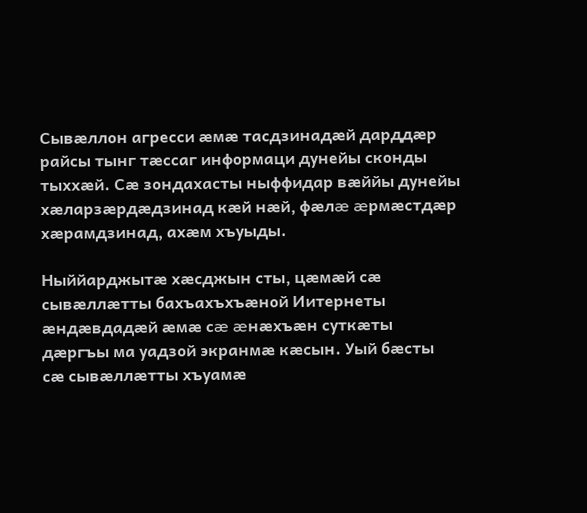Сывæллон агресси æмæ тасдзинадæй дарддæр райсы тынг тæссаг информаци дунейы сконды тыххæй. Сæ зондахасты ныффидар вæййы дунейы хæларзæрдæдзинад кæй нæй, фæлæ æрмæстдæр хæрамдзинад, ахæм хъуыды.

Ныййарджытæ хæсджын сты, цæмæй сæ сывæллæтты бахъахъхъæной Иитернеты æндæвдадæй æмæ сæ æнæхъæн суткæты дæргъы ма уадзой экранмæ кæсын. Уый бæсты  сæ сывæллæтты хъуамæ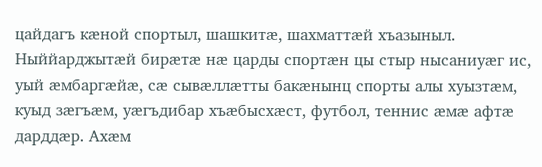цайдагъ кæной спортыл, шашкитæ, шахматтæй хъазыныл. Ныййарджытæй бирæтæ нæ царды спортæн цы стыр нысаниуæг ис, уый æмбаргæйæ, сæ сывæллæтты бакæнынц спорты алы хуызтæм, куыд зæгъæм, уæгъдибар хъæбысхæст, футбол, теннис æмæ афтæ дарддæр. Ахæм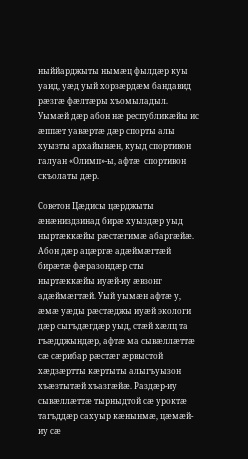ныййарджыты нымæц фылдæр куы уаид, уæд уый хорзæрдæм бандавид рæзгæ фæлтæры хъомыладыл. Уымæй дæр абон нæ республикæйы ис æппæт уавæртæ дæр спорты алы хуызты архайынæн, куыд спортивон галуан «Олимп»-ы, афтæ  спортивон скъолаты дæр.

Советон Цæдисы цæрджыты æнæниздзинад бирæ хуыздæр уыд ныртæккæйы рæстæгимæ абаргæйæ. Абон дæр ацæргæ адæймæгтæй бирæтæ фæразондæр сты ныртæккæйы иуæй-иу æвзонг адæймæгтæй. Уый уымæн афтæ у, æмæ уæды рæстæджы иуæй экологи дæр сыгъдæгдæр уыд, стæй хæлц та гъæдджындæр, афтæ ма сывæллæттæ сæ сæрибар рæстæг æрвыстой хæдзæртты кæртыты алыгъуызон хъæзтытæй хъазгæйæ. Раздæр-иу сывæллæттæ тырныдтой сæ уроктæ тагъддæр сахуыр кæнынмæ, цæмæй-иу сæ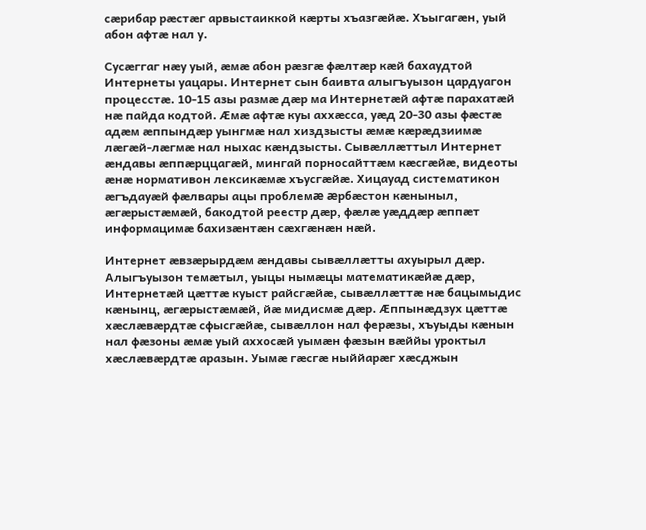сæрибар рæстæг арвыстаиккой кæрты хъазгæйæ. Хъыгагæн, уый абон афтæ нал у.

Сусæггаг нæу уый, æмæ абон рæзгæ фæлтæр кæй бахаудтой Интернеты уацары. Интернет сын баивта алыгъуызон цардуагон процесстæ. 10-15 азы размæ дæр ма Интернетæй афтæ парахатæй нæ пайда кодтой. Æмæ афтæ куы аххæсса, уæд 20-30 азы фæстæ адæм æппындæр уынгмæ нал хиздзысты æмæ кæрæдзиимæ лæгæй-лæгмæ нал ныхас кæндзысты. Сывæллæттыл Интернет æндавы æппæрццагæй, мингай порносайттæм кæсгæйæ, видеоты æнæ нормативон лексикæмæ хъусгæйæ. Хицауад систематикон æгъдауæй фæлвары ацы проблемæ æрбæстон кæныныл, æгæрыстæмæй, бакодтой реестр дæр, фæлæ уæддæр æппæт информацимæ бахизæнтæн сæхгæнæн нæй.

Интернет æвзæрырдæм æндавы сывæллæтты ахуырыл дæр. Алыгъуызон темæтыл, уыцы нымæцы математикæйæ дæр, Интернетæй цæттæ куыст райсгæйæ, сывæллæттæ нæ бацымыдис кæнынц, æгæрыстæмæй, йæ мидисмæ дæр. Æппынæдзух цæттæ хæслæвæрдтæ сфысгæйæ, сывæллон нал ферæзы, хъуыды кæнын нал фæзоны æмæ уый аххосæй уымæн фæзын вæййы уроктыл хæслæвæрдтæ аразын. Уымæ гæсгæ ныййарæг хæсджын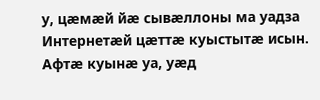у, цæмæй йæ сывæллоны ма уадза Интернетæй цæттæ куыстытæ исын. Афтæ куынæ уа, уæд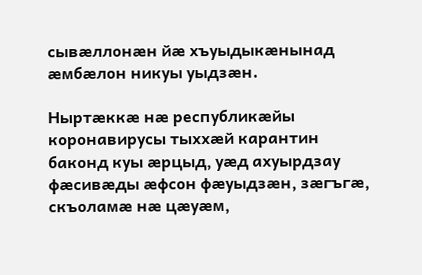сывæллонæн йæ хъуыдыкæнынад æмбæлон никуы уыдзæн.

Ныртæккæ нæ республикæйы коронавирусы тыххæй карантин баконд куы æрцыд, уæд ахуырдзау фæсивæды æфсон фæуыдзæн, зæгъгæ, скъоламæ нæ цæуæм,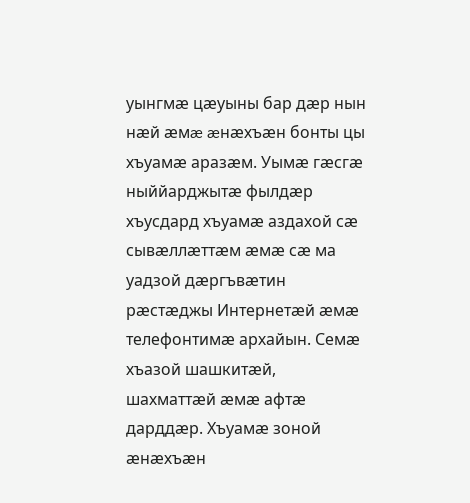уынгмæ цæуыны бар дæр нын нæй æмæ æнæхъæн бонты цы хъуамæ аразæм. Уымæ гæсгæ ныййарджытæ фылдæр хъусдард хъуамæ аздахой сæ сывæллæттæм æмæ сæ ма уадзой дæргъвæтин рæстæджы Интернетæй æмæ  телефонтимæ архайын. Семæ хъазой шашкитæй, шахматтæй æмæ афтæ дарддæр. Хъуамæ зоной æнæхъæн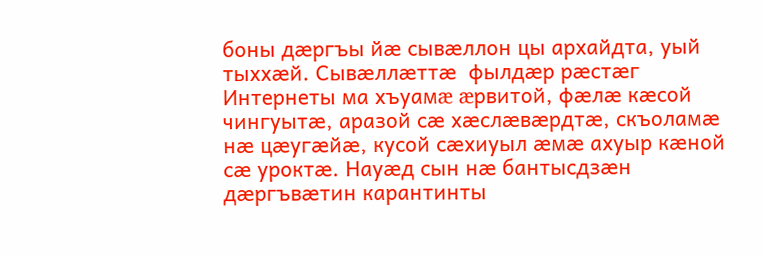боны дæргъы йæ сывæллон цы архайдта, уый тыххæй. Сывæллæттæ  фылдæр рæстæг Интернеты ма хъуамæ æрвитой, фæлæ кæсой чингуытæ, аразой сæ хæслæвæрдтæ, скъоламæ нæ цæугæйæ, кусой сæхиуыл æмæ ахуыр кæной сæ уроктæ. Науæд сын нæ бантысдзæн дæргъвæтин карантинты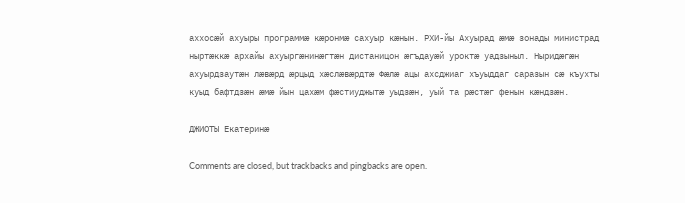аххосæй ахуыры программæ кæронмæ сахуыр кæнын. РХИ-йы Ахуырад æмæ зонады министрад ныртæккæ архайы ахуыргæнинæгтæн дистаницон æгъдауæй уроктæ уадзыныл. Ныридæгæн ахуырдзаутæн лæвæрд æрцыд хæслæвæрдтæ Фæлæ ацы ахсджиаг хъуыддаг саразын сæ къухты куыд бафтдзæн æмæ йын цахæм фæстиуджытæ уыдзæн, уый та рæстæг фенын кæндзæн.

ДЖИОТЫ Екатеринæ

Comments are closed, but trackbacks and pingbacks are open.